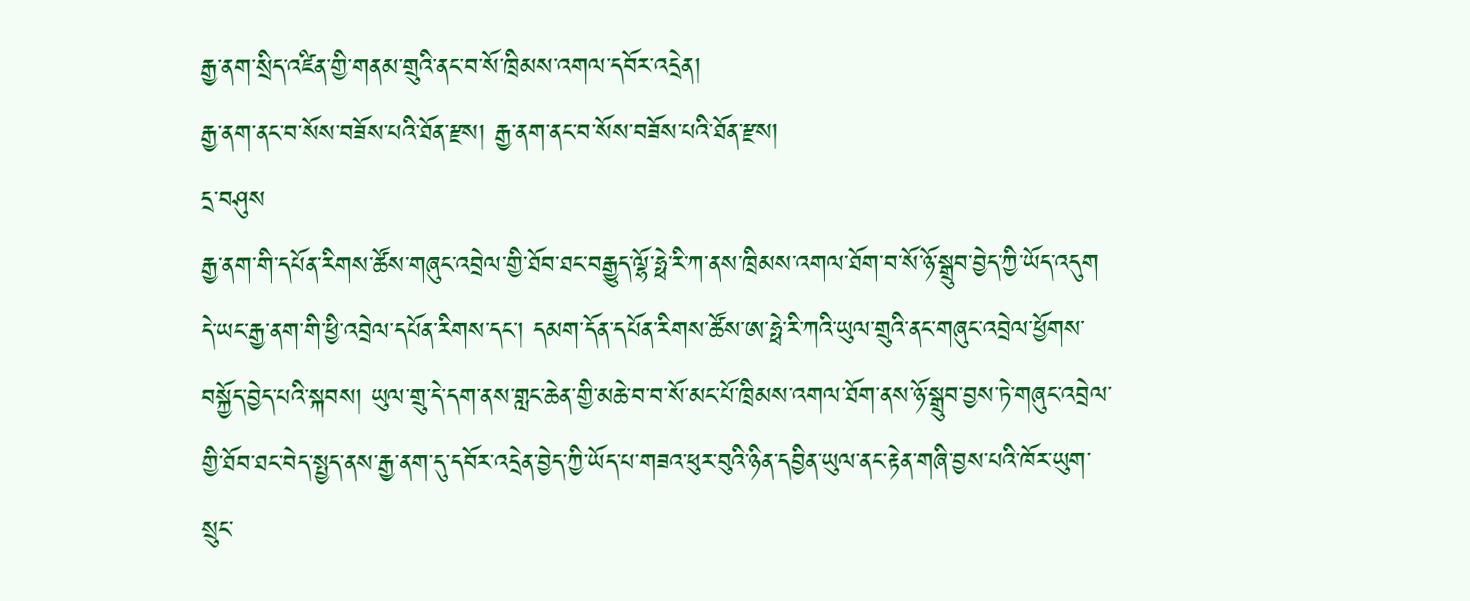རྒྱ་ནག་སྲིད་འཛིན་གྱི་གནམ་གྲུའི་ནང་བ་སོ་ཁྲིམས་འགལ་དབོར་འདྲེན།
རྒྱ་ནག་ནང་བ་སོས་བཟོས་པའི་ཐོན་རྫས། རྒྱ་ནག་ནང་བ་སོས་བཟོས་པའི་ཐོན་རྫས།
དྲ་བཤུས
རྒྱ་ནག་གི་དཔོན་རིགས་ཚོས་གཞུང་འབྲེལ་གྱི་ཐོབ་ཐང་བརྒྱུད་ལྷོ་ཧྥེ་རི་ཀ་ནས་ཁྲིམས་འགལ་ཐོག་བ་སོ་ཉོ་སྒྲུབ་བྱེད་ཀྱི་ཡོད་འདུག
དེ་ཡང་རྒྱ་ནག་གི་ཕྱི་འབྲེལ་དཔོན་རིགས་དང་། དམག་དོན་དཔོན་རིགས་ཚོས་ཨ་ཧྥེ་རི་ཀའི་ཡུལ་གྲུའི་ནང་གཞུང་འབྲེལ་ཕྱོགས་བསྐྱོད་བྱེད་པའི་སྐབས། ཡུལ་གྲུ་དེ་དག་ནས་གླང་ཆེན་གྱི་མཆེ་བ་བ་སོ་མང་པོ་ཁྲིམས་འགལ་ཐོག་ནས་ཉོ་སྒྲུབ་བྱས་ཏེ་གཞུང་འབྲེལ་གྱི་ཐོབ་ཐང་བེད་སྤྱད་ནས་རྒྱ་ནག་དུ་དབོར་འདྲེན་བྱེད་ཀྱི་ཡོད་པ་གཟའ་ཕུར་བུའི་ཉིན་དབྱིན་ཡུལ་ནང་རྟེན་གཞི་བྱས་པའི་ཁོར་ཡུག་སྲུང་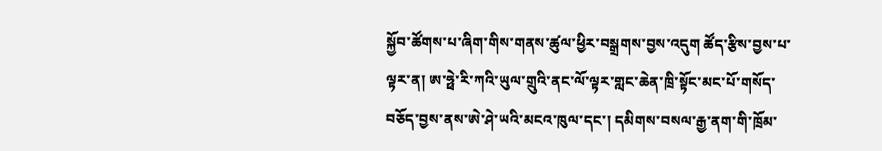སྐྱོབ་ཚོགས་པ་ཞིག་གིས་གནས་ཚུལ་ཕྱིར་བསྒྲགས་བྱས་འདུག ཚོད་རྩིས་བྱས་པ་ལྟར་ན། ཨ་ཧྥེ་རི་ཀའི་ཡུལ་གྲུའི་ནང་ལོ་ལྟར་གླང་ཆེན་ཁྲི་སྟོང་མང་པོ་གསོད་བཅོད་བྱས་ནས་ཨེ་ཤེ་ཡའི་མངའ་ཁུལ་དང་། དམིགས་བསལ་རྒྱ་ནག་གི་ཁྲོམ་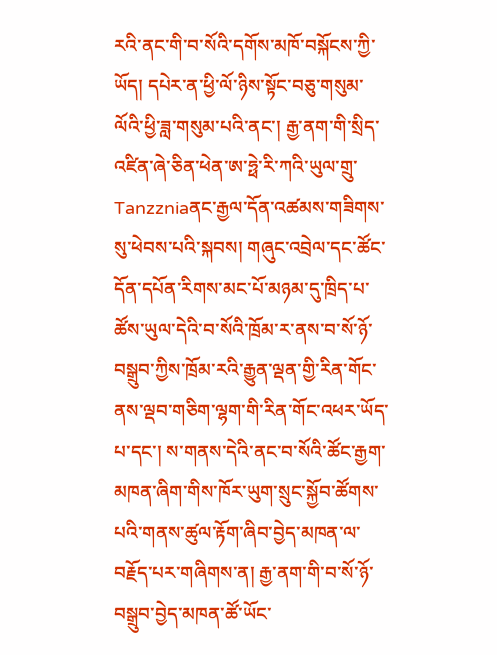རའི་ནང་གི་བ་སོའི་དགོས་མཁོ་བསྐོངས་ཀྱི་ཡོད། དཔེར་ན་ཕྱི་ལོ་ཉིས་སྟོང་བཅུ་གསུམ་ལོའི་ཕྱི་ཟླ་གསུམ་པའི་ནང་། རྒྱ་ནག་གི་སྲིད་འཛིན་ཞེ་ཅིན་ཕེན་ཨ་ཧྥེ་རི་ཀའི་ཡུལ་གྲུ་Tanzzniaནང་རྒྱལ་དོན་འཚམས་གཟིགས་སུ་ཕེབས་པའི་སྐབས། གཞུང་འབྲེལ་དང་ཚོང་དོན་དཔོན་རིགས་མང་པོ་མཉམ་དུ་ཁྲིད་པ་ཚོས་ཡུལ་དེའི་བ་སོའི་ཁྲོམ་ར་ནས་བ་སོ་ཉོ་བསྒྲུབ་ཀྱིས་ཁྲོམ་རའི་རྒྱུན་ལྡན་གྱི་རིན་གོང་ནས་ལྡབ་གཅིག་ལྷག་གི་རིན་གོང་འཕར་ཡོད་པ་དང་། ས་གནས་དེའི་ནང་བ་སོའི་ཚོང་རྒྱག་མཁན་ཞིག་གིས་ཁོར་ཡུག་སྲུང་སྐྱོབ་ཚོགས་པའི་གནས་ཚུལ་རྟོག་ཞིབ་བྱེད་མཁན་ལ་བརྗོད་པར་གཞིགས་ན། རྒྱ་ནག་གི་བ་སོ་ཉོ་བསྒྲུབ་བྱེད་མཁན་ཚོ་ཡོང་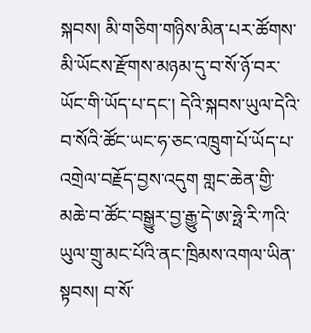སྐབས། མི་གཅིག་གཉིས་མིན་པར་ཚོགས་མི་ཡོངས་རྫོགས་མཉམ་དུ་བ་སོ་ཉོ་བར་ཡོང་གི་ཡོད་པ་དང་། དེའི་སྐབས་ཡུལ་དེའི་བ་སོའི་ཚོང་ཡང་ཧ་ཅང་འཁྲུག་པོ་ཡོད་པ་འགྲེལ་བརྗོད་བྱས་འདུག གླང་ཆེན་གྱི་མཆེ་བ་ཚོང་བསྒྱུར་བྱ་རྒྱུ་དེ་ཨ་ཧྥེ་རི་ཀའི་ཡུལ་གྲུ་མང་པོའི་ནང་ཁྲིམས་འགལ་ཡིན་སྟབས། བ་སོ་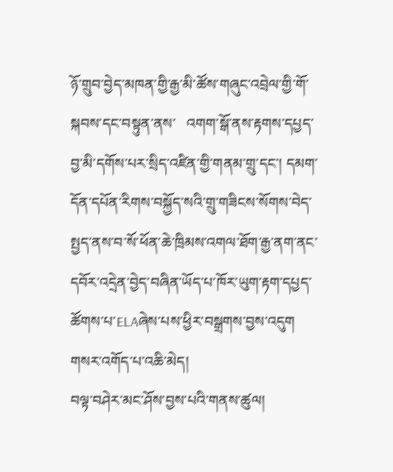ཉོ་གྲུབ་བྱེད་མཁན་གྱི་རྒྱ་མི་ཚོས་གཞུང་འབྲེལ་གྱི་གོ་སྐབས་དང་བསྟུན་ནས་   འགག་སྒོ་ནས་རྟགས་དཔྱད་བྱ་མི་དགོས་པར་སྲིད་འཛིན་གྱི་གནམ་གྲུ་དང་། དམག་དོན་དཔོན་རིགས་བསྐྱོད་སའི་གྲུ་གཟིངས་སོགས་བེད་སྤྱད་ནས་བ་སོ་ཕོན་ཆེ་ཁྲིམས་འགལ་ཐོག་རྒྱ་ནག་ནང་དབོར་འདྲེན་བྱེད་བཞིན་ཡོད་པ་ཁོར་ཡུག་རྟག་དཔྱད་ཚོགས་པ་ELAཞེས་པས་ཕྱིར་བསྒྲགས་བྱས་འདུག
གསར་འགོད་པ་འཆི་མེད།
བལྟ་བཤེར་མང་ཤོས་བྱས་པའི་གནས་ཚུལ།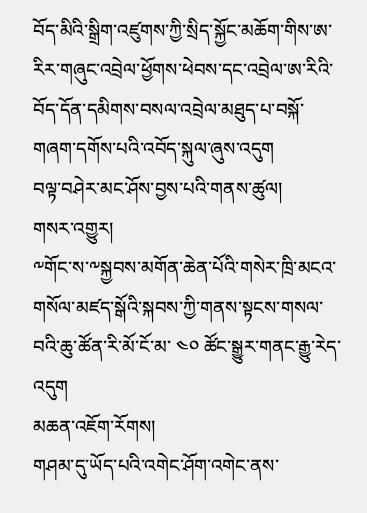བོད་མིའི་སྒྲིག་འཛུགས་ཀྱི་སྲིད་སྐྱོང་མཆོག་གིས་ཨ་རིར་གཞུང་འབྲེལ་ཕྱོགས་ཕེབས་དང་འབྲེལ་ཨ་རིའི་བོད་དོན་དམིགས་བསལ་འབྲེལ་མཐུད་པ་བསྐོ་གཞག་དགོས་པའི་འབོད་སྐུལ་ཞུས་འདུག
བལྟ་བཤེར་མང་ཤོས་བྱས་པའི་གནས་ཚུལ།
གསར་འགྱུར།
༸གོང་ས་༸སྐྱབས་མགོན་ཆེན་པོའི་གསེར་ཁྲི་མངའ་གསོལ་མཛད་སྒོའི་སྐབས་ཀྱི་གནས་སྟངས་གསལ་བའི་ཆུ་ཚོན་རི་མོ་ངོ་མ་ ༤༠ ཚོང་སྒྱུར་གནང་རྒྱུ་རེད་འདུག
མཆན་འཇོག་རོགས།
གཤམ་དུ་ཡོད་པའི་འགེང་ཤོག་འགེང་ནས་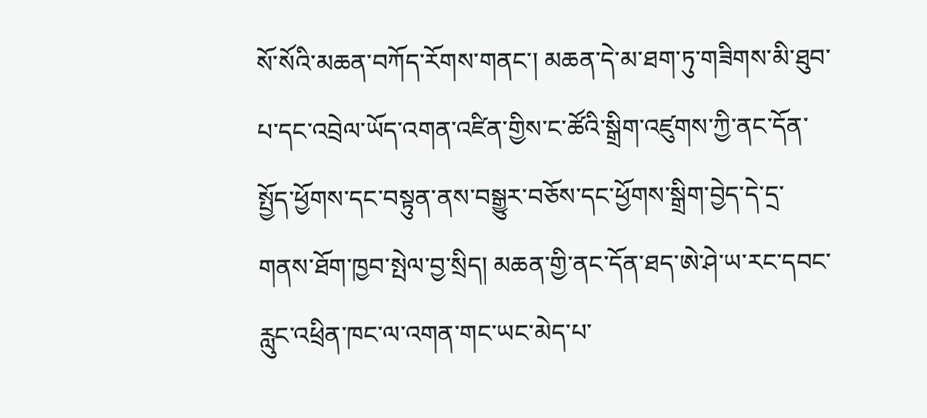སོ་སོའི་མཆན་བཀོད་རོགས་གནང་། མཆན་དེ་མ་ཐག་ཏུ་གཟིགས་མི་ཐུབ་པ་དང་འབྲེལ་ཡོད་འགན་འཛིན་གྱིས་ང་ཚོའི་སྒྲིག་འཛུགས་ཀྱི་ནང་དོན་སྤྱོད་ཕྱོགས་དང་བསྟུན་ནས་བསྒྱུར་བཅོས་དང་ཕྱོགས་སྒྲིག་བྱེད་དེ་དྲ་གནས་ཐོག་ཁྱབ་སྤེལ་བྱ་སྲིད། མཆན་གྱི་ནང་དོན་ཐད་ཨེ་ཤེ་ཡ་རང་དབང་རླུང་འཕྲིན་ཁང་ལ་འགན་གང་ཡང་མེད་པ་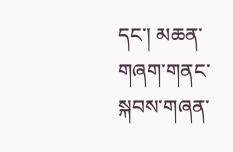དང་། མཆན་གཞག་གནང་སྐབས་གཞན་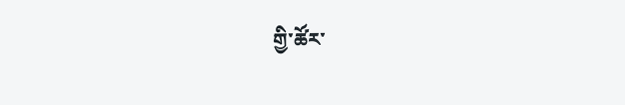གྱི་ཚོར་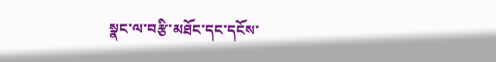སྣང་ལ་བརྩི་མཐོང་དང་དངོས་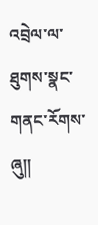འབྲེལ་ལ་ཐུགས་སྣང་གནང་རོགས་ཞུ༎